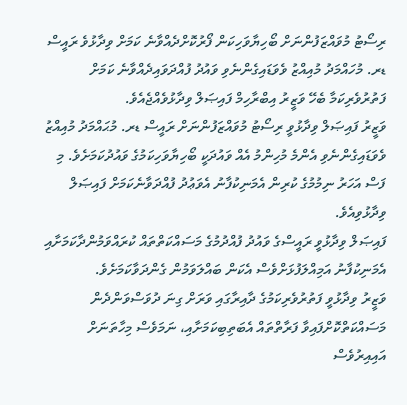ރިސޯޓު މުވައްޒަފުންނަށް ބޯހިޔާވަހިކަން ފޯރުކޮށްދެއްވާނެ ކަމަށް ވިދާޅުވެ ރައީސް ޑރ. މުހައްމަދު މުއިއްޒު ވެވަޑައިގެންނެވި ވައުދު ފުއްދަވައިދެއްވާނެ ކަމަށް ފަތުރުވެރިކަމާ ބެހޭ ވަޒީރު އިބްރާހިމް ފައިޞަލް ވިދާޅުވެއްޖެއެވެ.
ވަޒީރު ފައިޞަލް ވިދާޅުވީ ރިސޯޓު މުވައްޒަފުންނަށް ރައީސް ޑރ. މުޙައްމަދު މުއިއްޒު ވެވަޑައިގެންނެވި އެންމެ މުހިންމު އެއް ވައުދަކީ ބޯހިޔާވަހިކަމުގެ ވައުދުކަމަށެވެ. މި ފަސް އަހަރު ނިމުމުގެ ކުރިން އެމަނިކުފާނު އެވަޢުދު ފުއްދަވާނެކަމަށް ފައިޞަލް ވިދާޅުވިއެވެ.
ފައިޞަލް ވިދާޅުވީ ރައީސްގެ ވައުދު ފުއްދުމުގެ މަސައްކަތްތައް ކުރައްވަމުންދާކަމަށާއި އެމަނިކުފާނު އަމިއްލަފުޅަށްވެސް އެކަން ބައްލަވަމުން ގެންދަވާކަމަށެވެ.
ވަޒީރު ވިދާޅުވީ ފަތުރުވެރިކަމުގެ ދާއިރާގައި ވަރަށް ގިނަ ދުވަސްވަންދެން މަސައްކަތްކޮށްފައިވާ ފަރާތްތައް އެބަތިބިކަމަށާއި، ނަމަވެސް މިހާތަނަށް އައިއިރުވެސް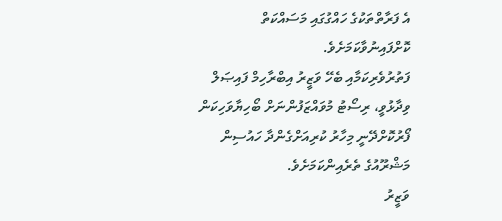އެ ފަރާތްތަކުގެ ހައްގުގައި މަސައްކަތް ކޮށްފައިނުވާކަމަށެވެ.
ފަތުރުވެރިކަމާއި ބެހޭ ވަޒީރު އިބްރާހިމް ފައިޞަލް ވިދާޅުވީ، ރިސޯޓު މުވައްޒަފުންނަށް ބޯހިޔާވަހިކަން ފޯރުކޮށްދޭނީ މިހާރު ކުރިއަށްގެންދާ ހައުސިން މަޝްރޫއުގެ ތެރެއިންކަމަށެވެ.
ވަޒީރު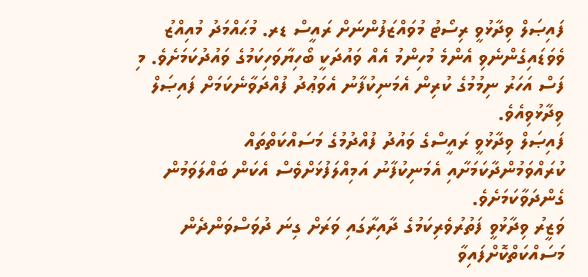ފައިޞަލް ވިދާޅުވީ ރިސޯޓު މުވައްޒަފުންނަށް ރައީސް ޑރ. މުޙައްމަދު މުއިއްޒު ވެވަޑައިގެންނެވި އެންމެ މުހިންމު އެއް ވައުދަކީ ބޯހިޔާވަހިކަމުގެ ވައުދުކަމަށެވެ. މި ފަސް އަހަރު ނިމުމުގެ ކުރިން އެމަނިކުފާނު އެވަޢުދު ފުއްދަވާނެކަމަށް ފައިޞަލް ވިދާޅުވިއެވެ.
ފައިޞަލް ވިދާޅުވީ ރައީސްގެ ވައުދު ފުއްދުމުގެ މަސައްކަތްތައް ކުރައްވަމުންދާކަމަށާއި އެމަނިކުފާނު އަމިއްލަފުޅަށްވެސް އެކަން ބައްލަވަމުން ގެންދަވާކަމަށެވެ.
ވަޒީރު ވިދާޅުވީ ފަތުރުވެރިކަމުގެ ދާއިރާގައި ވަރަށް ގިނަ ދުވަސްވަންދެން މަސައްކަތްކޮށްފައިވާ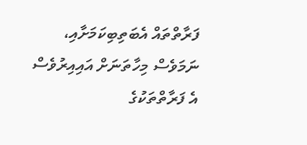ފަރާތްތައް އެބަތިބިކަމަށާއި، ނަމަވެސް މިހާތަނަށް އައިއިރުވެސް އެ ފަރާތްތަކުގެ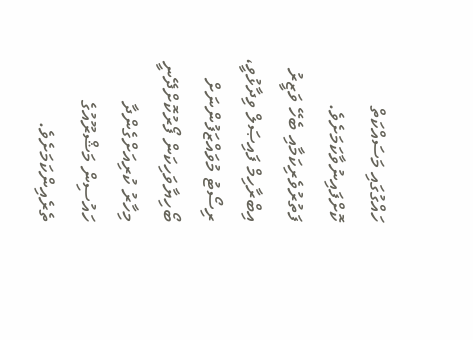ހައްގުގައި މަސައްކަތް ކޮށްފައިނުވާކަމަށެވެ.
ފަތުރުވެރިކަމާއި ބެހޭ ވަޒީރު އިބްރާހިމް ފައިޞަލް ވިދާޅުވީ، ރިސޯޓު މުވައްޒަފުންނަށް ބޯހިޔާވަހިކަން ފޯރުކޮށްދޭނީ މިހާރު ކުރިއަށްގެންދާ ހައުސިން މަޝްރޫއުގެ ތެރެއިންކަމަށެވެ.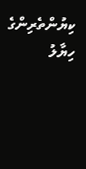ކިޔުންތެރިންގެ ހިޔާލު